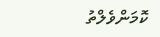ކޮމަންވެލްތު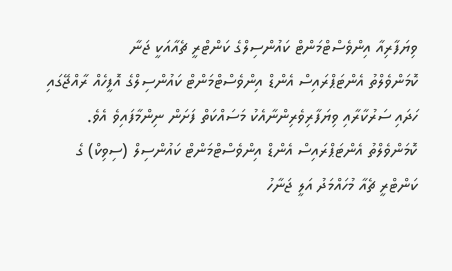ވިޔަފާރިއާ އިންވެސްޓްމަންޓް ކައުންސިލްގެ ކަންޓްރީ ޗެއާއަކީ ޖަނާ
ކޮމަންވެލްތު އެންޓަޕްރައިސް އެންޑް އިންވެސްޓްމަންޓް ކައުންސިލްގެ އޮފީހެއް ރާއްޖޭގައި ހަދައި ސަރުކާރާއި ވިޔަފާރިވެރިންނާއެކު މަސައްކަތް ފަށަން ނިންމާފައިވެ އެވެ.
ކޮމަންވެލްތު އެންޓަޕްރައިސް އެންޑް އިންވެސްޓްމަންޓް ކައުންސިލް (ސިވިކް) ގެ ކަންޓްރީ ޗެއާ މުހައްމަދު އަލީ ޖަނާހު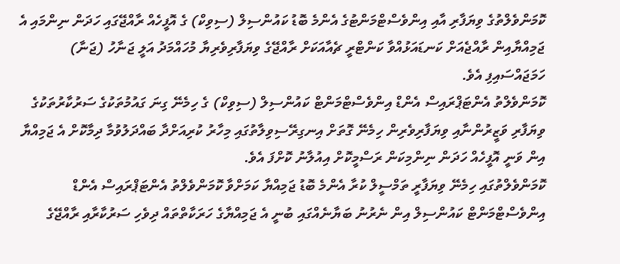ކޮމަންވެލްތުގެ ވިޔަފާރި އާއި އިންވެސްޓްމަންޓުގެ އެންމެ ބޮޑު ކައުންސިލް (ސިވިކް) ގެ އޮފީހެއް ރާއްޖޭގައި ހަދަން ނިންމައި އެ ޖަމިއްޔާއިން ރާއްޖެއަށް ކަނޑައަޅުއްވާ ކަންޓްރީ ޗެއާއަކަށް ރާއްޖޭގެ ވިޔަފާރިވެރިޔާ މުހައްމަދު އަލީ ޖަނާހު (ޖަނާ) ހަމަޖައްސައިފި އެވެ.
ކޮމަންވެލްތު އެންޓަޕްރައިސް އެންޑް އިންވެސްޓްމަންޓް ކައުންސިލް (ސިވިކް) ގެ ހިމެނޭ ގިނަ ގައުމުތަކުގެ ސަރުކާރުތަކުގެ ވިޔަފާރި ވަޒީރުންނާއި ވިޔަފާރިވެރިން ހިމެނޭ ގޮތަށް އިނގިރޭސިވިލާތުގައި މިހާރު ކުރިއަށްދާ ބައްދަލުވުމާ ދިމާކޮށް އެ ޖަމިއްޔާ އިން ވަނީ އޮފީހެއް ހަދަން ނިންމިކަން ރަސްމީކޮށް އިއުލާނު ކޮށްފަ އެވެ.
ކޮމަންވެލްތުގައި ހިމެނޭ ވިޔަފާރީ ތަމްސީލް ކުރާ އެންމެ ބޮޑު ޖަމިއްޔާ ކަމަށްވާ ކޮމަންވެލްތު އެންޓަޕްރައިސް އެންޑް އިންވެސްޓްމަންޓް ކައުންސިލް އިން ނެރުނު ބަޔާނެއްގައި ބުނީ އެ ޖަމިއްޔާގެ ހަރަކާތްތައް ދިވެހި ސަރުކާރާއި ރާއްޖޭގެ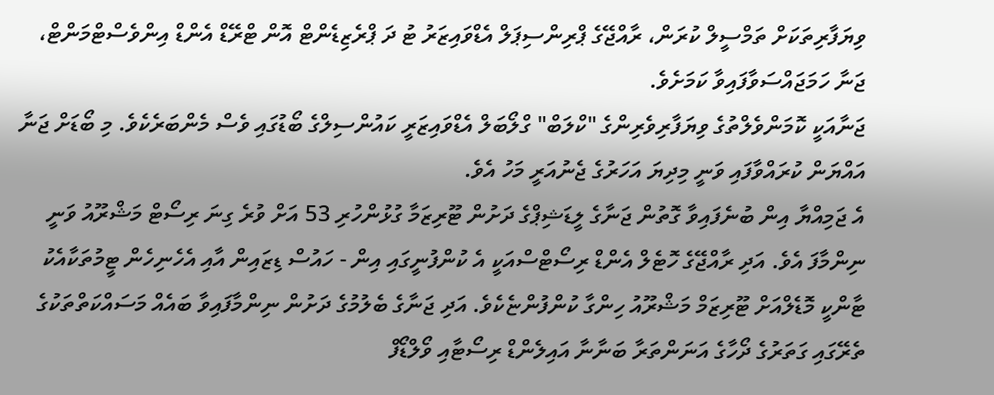ވިޔަފާރިތަކަށް ތަމްސީލް ކުރަން، ރާއްޖޭގެ ޕްރިންސިޕަލް އެޑްވައިޒަރު ޓު ދަ ޕްރެޒިޑެންޓް އޮން ޓްރޭޑް އެންޑް އިންވެސްޓްމަންޓް، ޖަނާ ހަމަޖައްސަވާފައިވާ ކަމަށެވެ.
ޖަނާއަކީ ކޮމަންވެލްތުގެ ވިޔަފާރިވެރިންގެ "ކްލަބް" ގްލޯބަލް އެޑްވައިޒަރީ ކައުންސިލްގެ ބޯޑުގައި ވެސް މެންބަރެކެވެ. މި ބޯޑަށް ޖަނާ އައްޔަން ކުރައްވާފައި ވަނީ މިދިޔަ އަހަރުގެ ޖެނުއަރީ މަހު އެވެ.
އެ ޖަމިއްޔާ އިން ބުނެފައިވާ ގޮތުން ޖަނާގެ ލީޑަޝިޕްގެ ދަށުން ޓޫރިޒަމާ ގުޅުންހުރި 53 އަށް ވުރެ ގިނަ ރިސޯޓް މަޝްރޫއު ވަނީ ނިންމާފަ އެވެ. އަދި ރާއްޖޭގެ ހޮޓެލް އެންޑް ރިސޯޓްސްއަކީ އެ ކުންފުނީގައި އިން - ހައުސް ޑިޒައިން އާއި އެހެނިހެން ޓީމުތަކާއެކު ޓާންކީ މޮޑެލްއަށް ޓޫރިޒަމް މަޝްރޫއު ހިންގާ ކުންފުންޏެކެވެ. އަދި ޖަނާގެ ބެލުމުގެ ދަށުން ނިންމާފައިވާ ބައެއް މަސައްކަތްތަކުގެ ތެރޭގައި ގަތަރުގެ ދޯހާގެ އަނަންތަރާ ބަނާނާ އައިލެންޑް ރިސޯޓާއި ވޯލްޑޯފް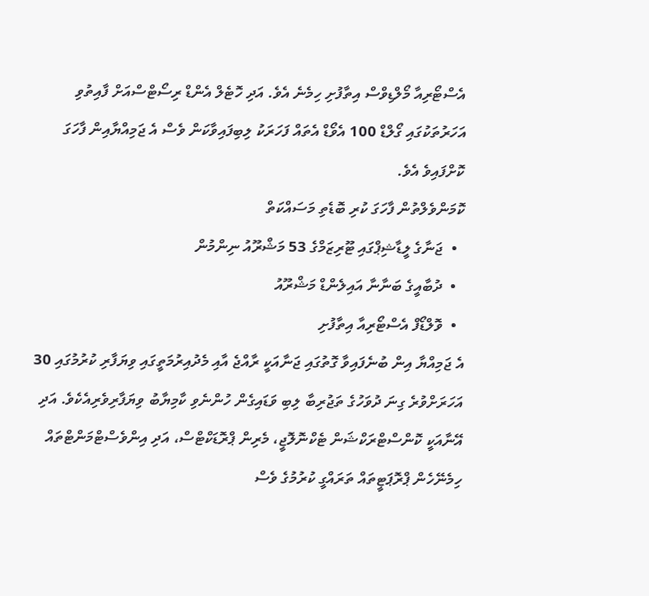އެސްޓޯރިއާ މޯލްޑިވްސް އިތާފުށި ހިމެނެ އެވެ. އަދި ހޮޓެލް އެންޑް ރިސޯޓްސްއަށް ފާއިތުވި އަހަރުތަކުގައި ގޯލްޑް 100 އެވޯޑް އެތައް ފަހަރަކު ލިބިފައިވާކަން ވެސް އެ ޖަމިއްޔާއިން ފާހަގަ ކޮށްފައިވެ އެވެ.
ކޮމަންވެލްތުން ފާހަގަ ކުރި ބޮޑެތި މަސައްކަތް
  •  ޖަނާގެ ލީޑާޝިޕްގައި ޓޫރިޒަމްގެ 53 މަޝްރޫއު ނިންމުން
  •  ދުބާއީގެ ބަނާނާ އައިލެންޑް މަޝްރޫއު
  •  ވޮލްޑޯފް އެސްޓޯރިއާ އިތާފުށި
އެ ޖަމިއްޔާ އިން ބުނެފައިވާ ގޮތުގައި ޖަނާއަކީ ރާއްޖެ އާއި މެދުއިރުމަތީގައި ވިޔަފާރި ކުރުމުގައި 30 އަހަރަށްވުރެ ގިނަ ދުވަހުގެ ތަޖުރިބާ ލިބި ވަޑައިގެން ހުންނެވި ކާމިޔާބު ވިޔަފާރިވެރިއެކެވެ. އަދި އޭނާއަކީ ކޮންސްޓްރަކްޝަން ޓެކްނޮލޮޖީ، މެރިން ޕްރޮޑަކްޓްސް، އަދި އިންވެސްޓްމަންޓްތައް ހިމެނޭހެން ޕްރޮޕަޓީތައް ތަރައްގީ ކުރުމުގެ ވެސް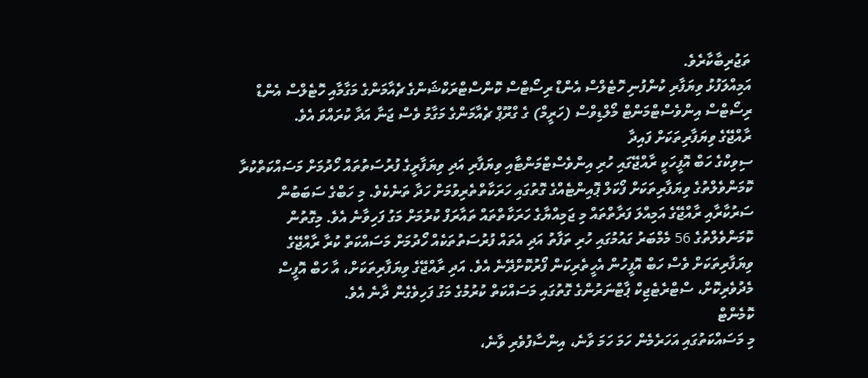ތަޖުރިބާކާރެވެ.
އަމިއްލަފުޅު ވިޔަފާރި ކުންފުނި ހޮޓެލްސް އެންޑް ރިސޯޓްސް ކޮންސްޓްރަކްޝަންގެ ޗެއާމަންގެ މަގާމާއި ހޮޓެލްސް އެންޑް ރިސޯޓްސް އިންވެސްޓްމަންޓް މޯލްޑިވްސް (ހަރީމް) ގެ ގްރޫޕް ޗެއާމަންގެ މަގާމު ވެސް ޖަނާ އަދާ ކުރައްވަ އެވެ.
ރާއްޖޭގެ ވިޔަފާރިތަކަށް ފައިދާ
ސިވިކްގެ ހަބް އޮފީހަކީ ރާއްޖޭގައި ހުރި އިންވެސްޓްމަންޓާއި ވިޔަފާރި އަދި ވިޔަފާރީގެ ފުރުސަތުތައް ހޯދުމަށް މަސައްކަތްކުރާ ކޮމަންވެލްތުގެ ވިޔަފާރިތަކަށް ފޯކަލް ޕޮއިންޓެއްގެ ގޮތުގައި ހަރަކާތްތެރިވުމަށް ހަދާ ތަނެކެވެ. މި ހަބްގެ ސަބަބުން ސަރުކާރާއި ރާއްޖޭގެ އަމިއްލަ ފަރާތްތައް މި ޖަމިއްޔާގެ ހަރަކާތްތައް ތައާރަފް ކުރުމަށް މަގު ފަހިވާނެ އެވެ. މިގޮތުން ކޮމަންވެލްތުގެ 56 މެމްބަރު ގައުމުގައި ހުރި ތަފާތު އަދި އެތައް ފުރުސަތުތަކެއް ހޯދުމަށް މަސައްކަތް ކުރާ ރާއްޖޭގެ ވިޔަފާރިތަކަށް ވެސް ހަބް އޮފީހުން އެހީތެރިކަން ފޯރުކޮށްދޭނެ އެވެ. އަދި ރާއްޖޭގެ ވިޔަފާރިތަކަށް، އާ ހަބް އޮފީސް މެދުވެރިކޮށް، ސްޓްރެޓެޖިކް ޕާޓްނަރުންގެ ގޮތުގައި މަސައްކަތް ކުރުމުގެ މަގު ފަހިވެގެން ދާނެ އެވެ.
ކޮމެންޓް
މި މަސައްކަތުގައި އަހަރެމެން ހަމަ ހަމަ ވާނެ، އިންސާފުވެރި ވާނެ،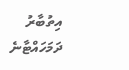އިތުބާރު ދަމަހައްޓާނެ